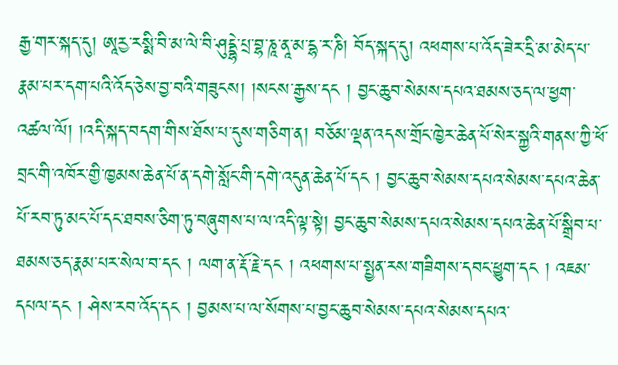རྒྱ་གར་སྐད་དུ། ཨཱརྱ་རསྨི་བི་མ་ལེ་བི་ཤུདྡྷེ་པྲ་བྷ་ཎཱ་ནཱ་མ་དྷ་ར་ཎི། བོད་སྐད་དུ། འཕགས་པ་འོད་ཟེར་དྲི་མ་མེད་པ་རྣམ་པར་དག་པའི་འོད་ཅེས་བྱ་བའི་གཟུངས། །སངས་རྒྱས་དང ། བྱང་ཆུབ་སེམས་དཔའ་ཐམས་ཅད་ལ་ཕྱག་འཚལ་ལོ། །འདི་སྐད་བདག་གིས་ཐོས་པ་དུས་གཅིག་ན། བཅོམ་ལྡན་འདས་གྲོང་ཁྱེར་ཆེན་པོ་སེར་སྐྱའི་གནས་ཀྱི་ཕོ་བྲང་གི་འཁོར་གྱི་ཁྱམས་ཆེན་པོ་ན་དགེ་སློང་གི་དགེ་འདུན་ཆེན་པོ་དང ། བྱང་ཆུབ་སེམས་དཔའ་སེམས་དཔའ་ཆེན་པོ་རབ་ཏུ་མང་པོ་དང་ཐབས་ཅིག་ཏུ་བཞུགས་པ་ལ་འདི་ལྟ་སྟེ། བྱང་ཆུབ་སེམས་དཔའ་སེམས་དཔའ་ཆེན་པོ་སྒྲིབ་པ་ཐམས་ཅད་རྣམ་པར་སེལ་བ་དང ། ལག་ན་རྡོ་རྗེ་དང ། འཕགས་པ་སྤྱན་རས་གཟིགས་དབང་ཕྱུག་དང ། འཇམ་དཔལ་དང ། ཤེས་རབ་འོད་དང ། བྱམས་པ་ལ་སོགས་པ་བྱང་ཆུབ་སེམས་དཔའ་སེམས་དཔའ་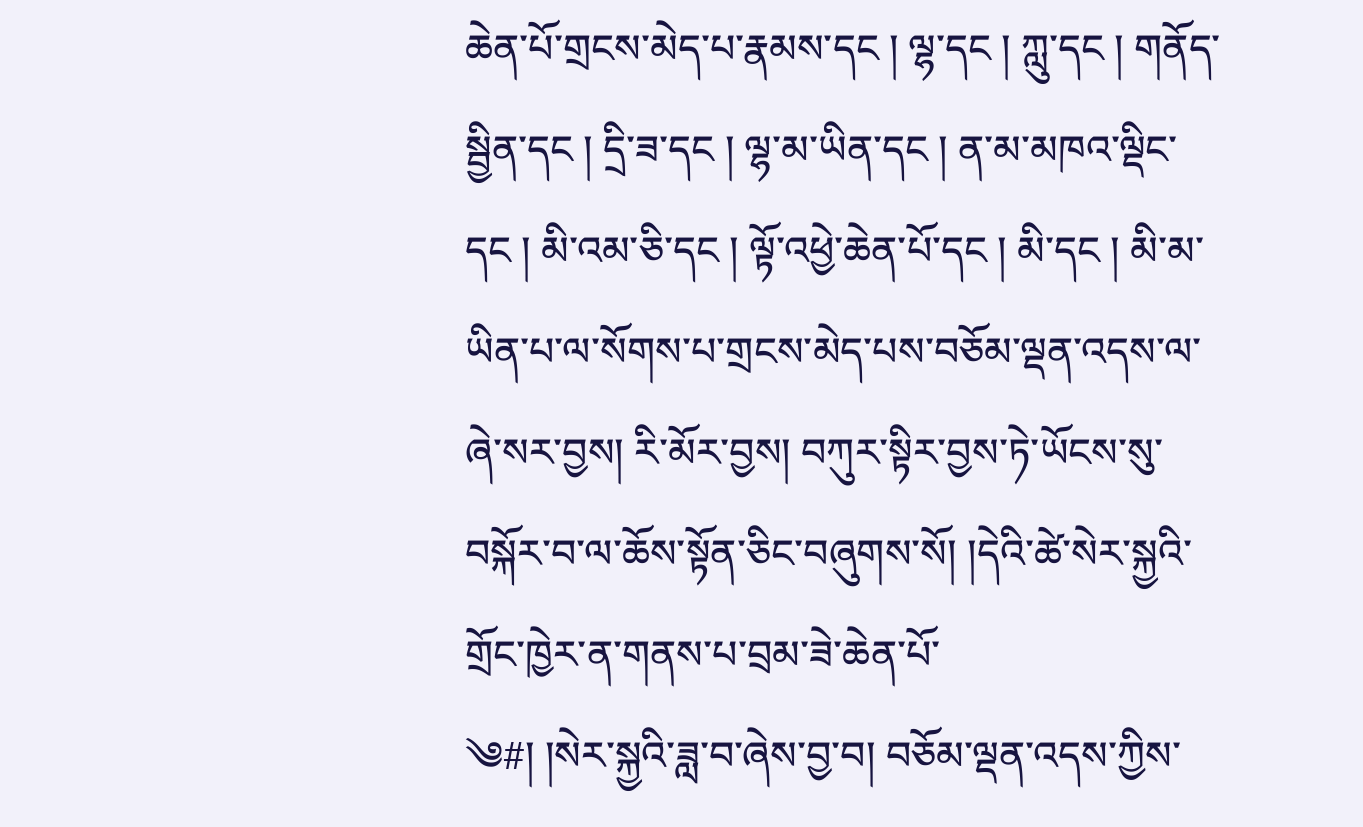ཆེན་པོ་གྲངས་མེད་པ་རྣམས་དང ། ལྷ་དང ། ཀླུ་དང ། གནོད་སྦྱིན་དང ། དྲི་ཟ་དང ། ལྷ་མ་ཡིན་དང ། ན་མ་མཁའ་ལྡིང་དང ། མི་འམ་ཅི་དང ། ལྟོ་འཕྱེ་ཆེན་པོ་དང ། མི་དང ། མི་མ་ཡིན་པ་ལ་སོགས་པ་གྲངས་མེད་པས་བཅོམ་ལྡན་འདས་ལ་ཞེ་སར་བྱས། རི་མོར་བྱས། བཀུར་སྟིར་བྱས་ཏེ་ཡོངས་སུ་བསྐོར་བ་ལ་ཆོས་སྟོན་ཅིང་བཞུགས་སོ། །དེའི་ཚེ་སེར་སྐྱའི་གྲོང་ཁྱེར་ན་གནས་པ་བྲམ་ཟེ་ཆེན་པོ་
༄#། །སེར་སྐྱའི་ཟླ་བ་ཞེས་བྱ་བ། བཅོམ་ལྡན་འདས་ཀྱིས་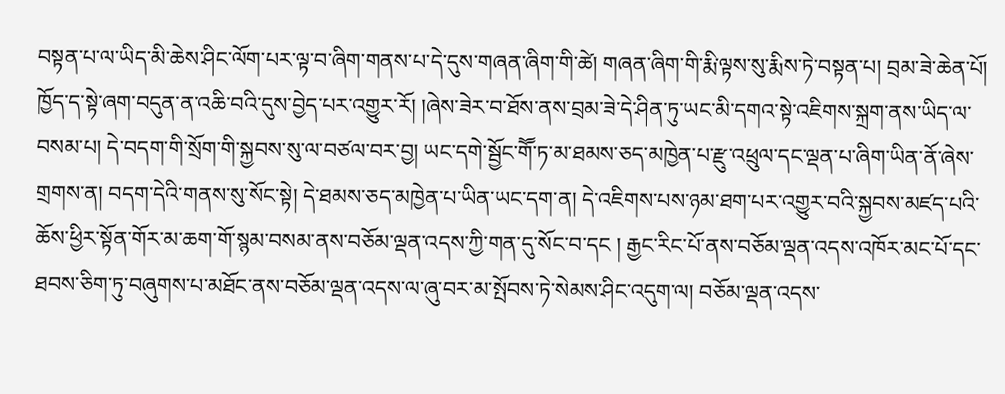བསྟན་པ་ལ་ཡིད་མི་ཆེས་ཤིང་ལོག་པར་ལྟ་བ་ཞིག་གནས་པ་དེ་དུས་གཞན་ཞིག་གི་ཚེ། གཞན་ཞིག་གི་རྨི་ལྟས་སུ་རྨིས་ཏེ་བསྟན་པ། བྲམ་ཟེ་ཆེན་པོ། ཁྱོད་ད་སྟེ་ཞག་བདུན་ན་འཆི་བའི་དུས་བྱེད་པར་འགྱུར་རོ། །ཞེས་ཟེར་བ་ཐོས་ནས་བྲམ་ཟེ་དེ་ཤིན་ཏུ་ཡང་མི་དགའ་སྟེ་འཇིགས་སྐྲག་ནས་ཡིད་ལ་བསམ་པ། དེ་བདག་གི་སྲོག་གི་སྐྱབས་སུ་ལ་བཙལ་བར་བྱ། ཡང་དགེ་སྦྱོང་གཽ་ཏ་མ་ཐམས་ཅད་མཁྱེན་པ་རྫུ་འཕྲུལ་དང་ལྡན་པ་ཞིག་ཡིན་ནོ་ཞེས་གྲགས་ན། བདག་དེའི་གནས་སུ་སོང་སྟེ། དེ་ཐམས་ཅད་མཁྱེན་པ་ཡིན་ཡང་དག་ན། དེ་འཇིགས་པས་ཉམ་ཐག་པར་འགྱུར་བའི་སྐྱབས་མཛད་པའི་ཆོས་ཕྱིར་སྟོན་གོར་མ་ཆག་གོ་སྙམ་བསམ་ནས་བཅོམ་ལྡན་འདས་ཀྱི་གན་དུ་སོང་བ་དང ། རྒྱང་རིང་པོ་ནས་བཅོམ་ལྡན་འདས་འཁོར་མང་པོ་དང་ཐབས་ཅིག་ཏུ་བཞུགས་པ་མཐོང་ནས་བཅོམ་ལྡན་འདས་ལ་ཞུ་བར་མ་སྤོབས་ཏེ་སེམས་ཤིང་འདུག་ལ། བཅོམ་ལྡན་འདས་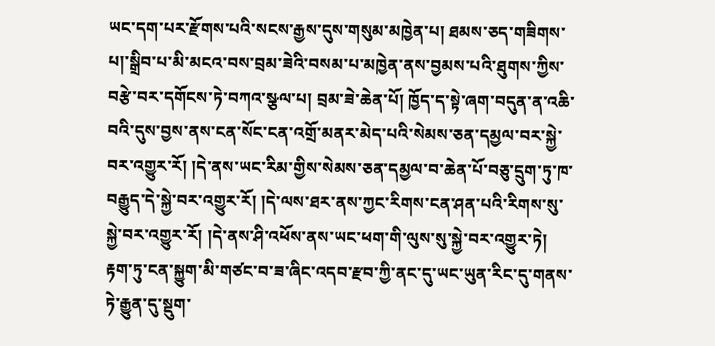ཡང་དག་པར་རྫོགས་པའི་སངས་རྒྱས་དུས་གསུམ་མཁྱེན་པ། ཐམས་ཅད་གཟིགས་པ།་སྒྲིབ་པ་མི་མངའ་བས་བྲམ་ཟེའི་བསམ་པ་མཁྱེན་ནས་བྱམས་པའི་ཐུགས་ཀྱིས་བརྩེ་བར་དགོངས་ཏེ་བཀའ་སྩལ་པ། བྲམ་ཟེ་ཆེན་པོ། ཁྱོད་ད་སྟེ་ཞག་བདུན་ན་འཆི་
བའི་དུས་བྱས་ནས་ངན་སོང་ངན་འགྲོ་མནར་མེད་པའི་སེམས་ཅན་དམྱལ་བར་སྐྱེ་བར་འགྱུར་རོ། །དེ་ནས་ཡང་རིམ་གྱིས་སེམས་ཅན་དམྱལ་བ་ཆེན་པོ་བཅུ་དྲུག་ཏུ་ཁ་བརྒྱུད་དེ་སྐྱེ་བར་འགྱུར་རོ། །དེ་ལས་ཐར་ནས་ཀྱང་རིགས་ངན་ཤན་པའི་རིགས་སུ་སྐྱེ་བར་འགྱུར་རོ། །དེ་ནས་ཤི་འཕོས་ནས་ཡང་ཕག་གི་ལུས་སུ་སྐྱེ་བར་འགྱུར་ཏེ། རྟག་ཏུ་ངན་སྐྱུག་མི་གཙང་བ་ཟ་ཞིང་འདབ་རྫབ་ཀྱི་ནང་དུ་ཡང་ཡུན་རིང་དུ་གནས་ཏེ་རྒྱུན་དུ་སྡུག་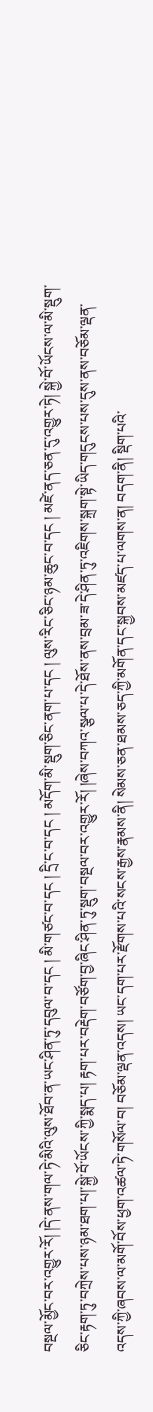བསྔལ་མྱོང་བར་འགྱུར་རོ། །དེ་ནས་གལ་ཏེ་མིའི་ལུས་ཐོབ་ན་ཡང་ཤིན་ཏུ་དབུལ་བ་དང ། མི་གཙང་བ་དང ། དྲི་ང་བ་དང ། མདོག་མི་སྡུག་ཅིང་ནག་པ་དང ། ལུས་རིང་ཅིང་ཉམ་ཆུང་བ་དང ། མཛེ་ནད་ཅན་དུ་འགྱུར་ཏེ། སྐྱེ་བོ་ཡོངས་ལ་མི་སྡུག་ཅིང་རྟག་ཏུ་བཀྲེས་པས་ཉམ་ཐག་པ།་སྐྱེ་བོ་ཡོངས་ཀྱི་སྨད་པ། རྟག་པར་བརྡེག་བཙོག་བྱ་ཞིང་ཤིན་ཏུ་སྡུག་བསྔལ་བར་འགྱུར་རོ། །ཞེས་བཀའ་སྩལ་པ་དེ་ཐོས་ནས་བྲམ་ཟ་དེ་ཤིན་ཏུ་འཇིགས་སྐྲག་སྟེ་ཡིད་གདུངས་པས་དུས་ནས་བཅོམ་ལྡན་འདས་ཀྱི་ཞབས་ལ་མགོ་བོས་ཕྱག་འཚལ་ཏེ་གསོལ་བ། བཅོམ་ལྡན་འདས། ཡང་དག་པར་རྫོགས་པའི་སངས་རྒྱས་རྣམས་ནི། སེམས་ཅན་ཐམས་ཅད་ཀྱི་མགོན་དང་སྐྱབས་མཛད་པ་ལགས་ན། བདག་ནི། སྡིག་པའི་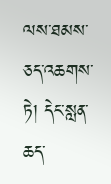ལས་ཐམས་ཅད་འཆགས་ཏེ། དེང་སླན་ཆད་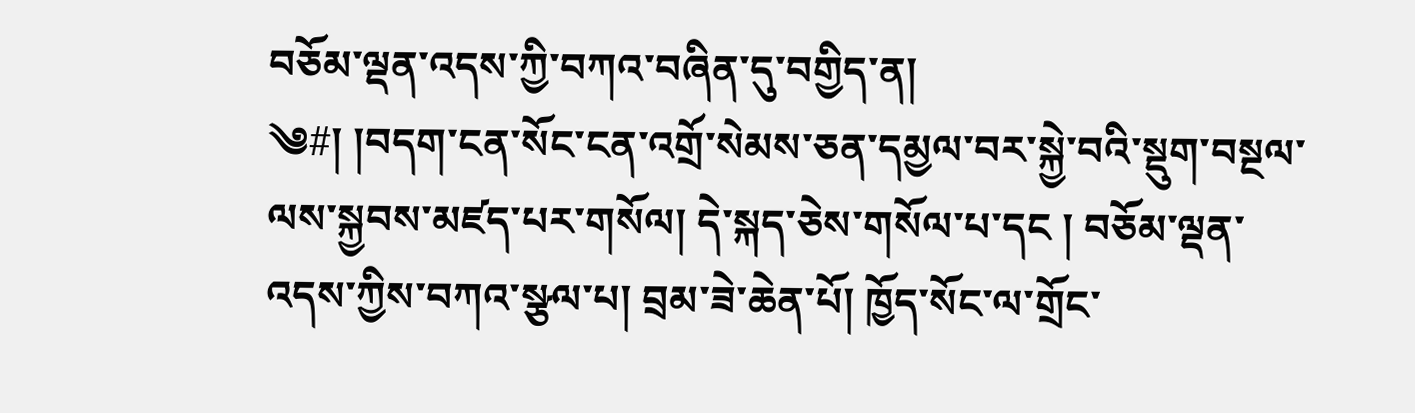བཅོམ་ལྡན་འདས་ཀྱི་བཀའ་བཞིན་དུ་བགྱིད་ན།
༄#། །བདག་ངན་སོང་ངན་འགྲོ་སེམས་ཅན་དམྱལ་བར་སྐྱེ་བའི་སྡུག་བསྔལ་ལས་སྐྱབས་མཛད་པར་གསོལ། དེ་སྐད་ཅེས་གསོལ་པ་དང ། བཅོམ་ལྡན་འདས་ཀྱིས་བཀའ་སྩལ་པ། བྲམ་ཟེ་ཆེན་པོ། ཁྱོད་སོང་ལ་གྲོང་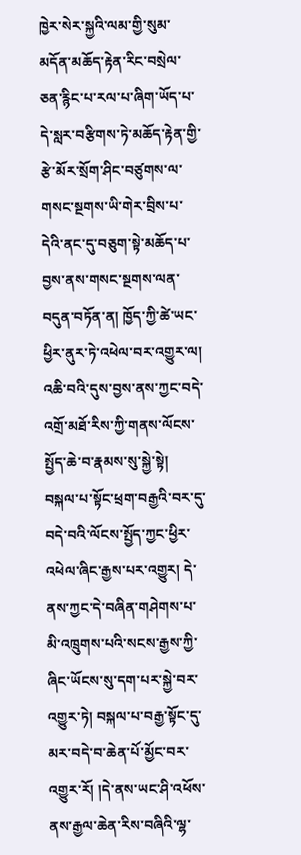ཁྱེར་སེར་སྐྱའི་ལམ་གྱི་སུམ་མདོན་མཆོད་རྟེན་རིང་བསྲེལ་ཅན་རྙིང་པ་རལ་པ་ཞིག་ཡོད་པ་དེ་སླར་བརྩིགས་ཏེ་མཆོད་རྟེན་གྱི་རྩེ་མོར་སྲོག་ཤིང་བཙུགས་ལ་གསང་སྔགས་ཡི་གེར་བྲིས་པ་དེའི་ནང་དུ་བཅུག་སྟེ་མཆོད་པ་བྱས་ནས་གསང་སྔགས་ལན་བདུན་བཏོན་ན། ཁྱོད་ཀྱི་ཚེ་ཡང་ཕྱིར་ནུར་ཏེ་འཕེལ་བར་འགྱུར་ལ། འཆི་བའི་དུས་བྱས་ནས་ཀྱང་བདེ་འགྲོ་མཐོ་རིས་ཀྱི་གནས་ལོངས་སྤྱོད་ཆེ་བ་རྣམས་སུ་སྐྱེ་སྟེ། བསྐལ་པ་སྟོང་ཕྲག་བརྒྱའི་བར་དུ་བདེ་བའི་ལོངས་སྤྱོད་ཀྱང་ཕྱིར་འཕེལ་ཞིང་རྒྱས་པར་འགྱུར། དེ་ནས་ཀྱང་དེ་བཞིན་གཤེགས་པ་མི་འཁྲུགས་པའི་སངས་རྒྱས་ཀྱི་ཞིང་ཡོངས་སུ་དག་པར་སྐྱེ་བར་འགྱུར་ཏེ། བསྐལ་པ་བརྒྱ་སྟོང་དུ་མར་བདེ་བ་ཆེན་པོ་མྱོང་བར་འགྱུར་རོ། །དེ་ནས་ཡང་ཤི་འཕོས་ནས་རྒྱལ་ཆེན་རིས་བཞིའི་ལྷ་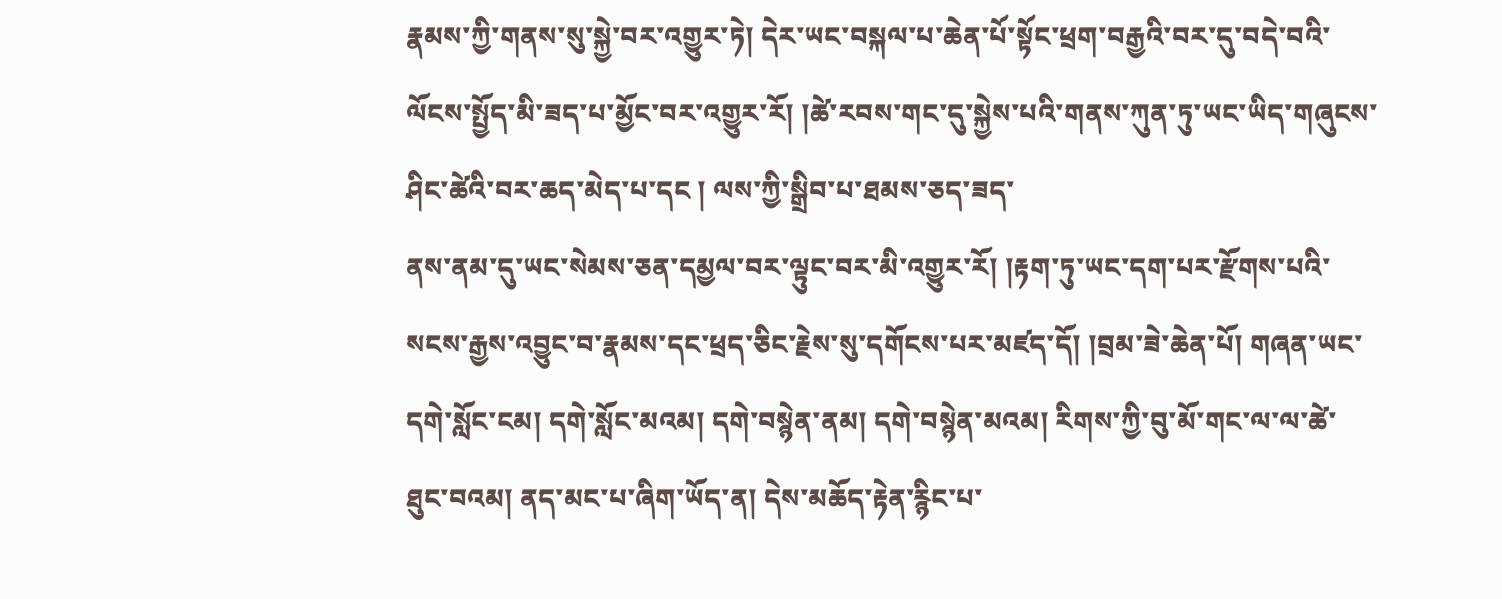རྣམས་ཀྱི་གནས་སུ་སྐྱེ་བར་འགྱུར་ཏེ། དེར་ཡང་བསྐལ་པ་ཆེན་པོ་སྟོང་ཕྲག་བརྒྱའི་བར་དུ་བདེ་བའི་ལོངས་སྤྱོད་མི་ཟད་པ་མྱོང་བར་འགྱུར་རོ། །ཚེ་རབས་གང་དུ་སྐྱེས་པའི་གནས་ཀུན་ཏུ་ཡང་ཡིད་གཞུངས་ཤིང་ཚེའི་བར་ཆད་མེད་པ་དང ། ལས་ཀྱི་སྒྲིབ་པ་ཐམས་ཅད་ཟད་
ནས་ནམ་དུ་ཡང་སེམས་ཅན་དམྱལ་བར་ལྟུང་བར་མི་འགྱུར་རོ། །རྟག་ཏུ་ཡང་དག་པར་རྫོགས་པའི་སངས་རྒྱས་འབྱུང་བ་རྣམས་དང་ཕྲད་ཅིང་རྗེས་སུ་དགོངས་པར་མཛད་དོ། །བྲམ་ཟེ་ཆེན་པོ། གཞན་ཡང་དགེ་སློང་ངམ། དགེ་སློང་མའམ། དགེ་བསྙེན་ནམ། དགེ་བསྙེན་མའམ། རིགས་ཀྱི་བུ་མོ་གང་ལ་ལ་ཚེ་ཐུང་བའམ། ནད་མང་པ་ཞིག་ཡོད་ན། དེས་མཆོད་རྟེན་རྙིང་པ་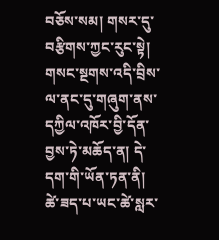བཅོས་སམ། གསར་དུ་བརྩིགས་ཀྱང་རུང་སྟེ། གསང་སྔགས་འདི་བྲིས་ལ་ནང་དུ་གཞུག་ནས་དཀྱིལ་འཁོར་བྱི་དོན་བྱས་ཏེ་མཆོད་ན། དེ་དག་གི་ཡོན་ཏན་ནི། ཚེ་ཟད་པ་ཡང་ཚེ་སླར་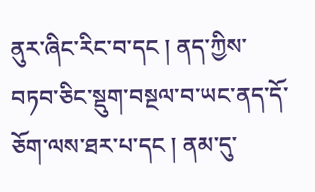ནུར་ཞིང་རིང་བ་དང ། ནད་ཀྱིས་བཏབ་ཅིང་སྡུག་བསྔལ་བ་ཡང་ནད་དོ་ཅོག་ལས་ཐར་པ་དང ། ནམ་དུ་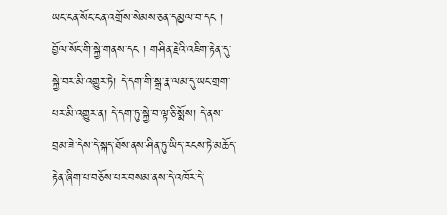ཡང་ངན་སོང་ངན་འགྲོས་སེམས་ཅན་དམྱལ་བ་དང ། བྱོལ་སོང་གི་སྐྱེ་གནས་དང ། གཤིན་རྗེའི་འཇིག་རྟེན་དུ་སྐྱེ་བར་མི་འགྱུར་ཏེ། དེ་དག་གི་སྒྲ་རྣ་ལམ་དུ་ཡང་གྲག་པར་མི་འགྱུར་ན། དེ་དག་ཏུ་སྐྱེ་བ་ལྟ་ཅི་སྨོས། དེ་ནས་བྲམ་ཟེ་དེས་དེ་སྐད་ཐོས་ནས་ཤིན་ཏུ་ཡིད་རངས་ཏེ་མཆོད་རྟེན་ཞིག་པ་བཅོས་པར་བསམ་ནས་དེ་འཁོར་དེ་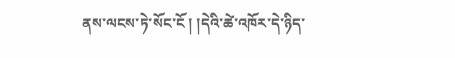ནས་ལངས་ཏེ་སོང་ངོ ། །དེའི་ཚེ་འཁོར་དེ་ཉིད་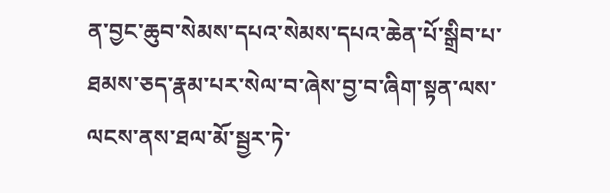ན་བྱང་ཆུབ་སེམས་དཔའ་སེམས་དཔའ་ཆེན་པོ་སྒྲིབ་པ་ཐམས་ཅད་རྣམ་པར་སེལ་བ་ཞེས་བྱ་བ་ཞིག་སྟན་ལས་ལངས་ནས་ཐལ་མོ་སྦྱར་ཏེ་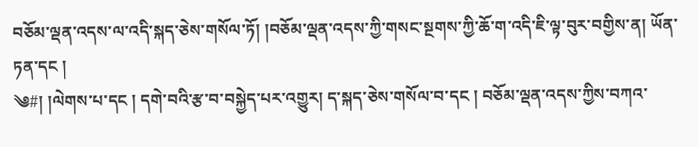བཅོམ་ལྡན་འདས་ལ་འདི་སྐད་ཅེས་གསོལ་ཏོ། །བཅོམ་ལྡན་འདས་ཀྱི་གསང་སྔགས་ཀྱི་ཆོ་ག་འདི་ཇི་ལྟ་བུར་བགྱིས་ན། ཡོན་ཏན་དང །
༄#། །ལེགས་པ་དང ། དགེ་བའི་རྩ་བ་བསྐྱེད་པར་འགྱུར། ད་སྐད་ཅེས་གསོལ་བ་དང ། བཅོམ་ལྡན་འདས་ཀྱིས་བཀའ་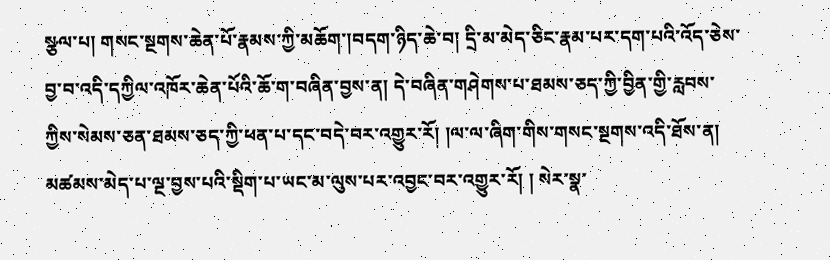སྩལ་པ། གསང་སྔགས་ཆེན་པོ་རྣམས་ཀྱི་མཆོག་།བདག་ཉིད་ཆེ་བ། དྲི་མ་མེད་ཅིང་རྣམ་པར་དག་པའི་འོད་ཅེས་བྱ་བ་འདི་དཀྱིལ་འཁོར་ཆེན་པོའི་ཆོ་ག་བཞིན་བྱས་ན། དེ་བཞིན་གཤེགས་པ་ཐམས་ཅད་ཀྱི་བྱིན་གྱི་རླབས་ཀྱིས་སེམས་ཅན་ཐམས་ཅད་ཀྱི་ཕན་པ་དང་བདེ་བར་འགྱུར་རོ། །ལ་ལ་ཞིག་གིས་གསང་སྔགས་འདི་ཐོས་ན། མཚམས་མེད་པ་ལྔ་བྱས་པའི་སྡིག་པ་ཡང་མ་ལུས་པར་འབྱང་བར་འགྱུར་རོ། ། སེར་སྣ་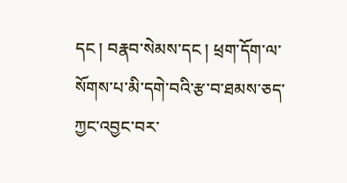དང ། བརྣབ་སེམས་དང ། ཕྲག་དོག་ལ་སོགས་པ་མི་དགེ་བའི་རྩ་བ་ཐམས་ཅད་ཀྱང་འབྱང་བར་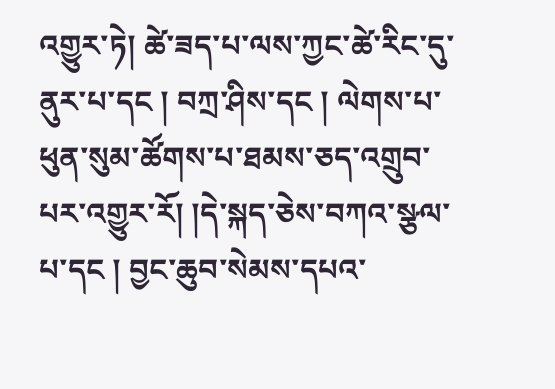འགྱུར་ཏེ། ཚེ་ཟད་པ་ལས་ཀྱང་ཚེ་རིང་དུ་ནུར་པ་དང ། བཀྲ་ཤིས་དང ། ལེགས་པ་ཕུན་སུམ་ཚོགས་པ་ཐམས་ཅད་འགྲུབ་པར་འགྱུར་རོ། །དེ་སྐད་ཅེས་བཀའ་སྩལ་པ་དང ། བྱང་ཆུབ་སེམས་དཔའ་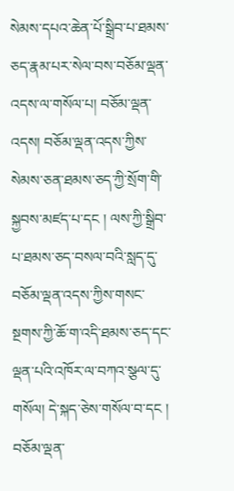སེམས་དཔའ་ཆེན་པོ་སྒྲིབ་པ་ཐམས་ཅད་རྣམ་པར་སེལ་བས་བཅོམ་ལྡན་འདས་ལ་གསོལ་པ། བཅོམ་ལྡན་འདས། བཅོམ་ལྡན་འདས་ཀྱིས་སེམས་ཅན་ཐམས་ཅད་ཀྱི་སྲོག་གི་སྐྱབས་མཛད་པ་དང ། ལས་ཀྱི་སྒྲིབ་པ་ཐམས་ཅད་བསལ་བའི་སླད་དུ་བཅོམ་ལྡན་འདས་ཀྱིས་གསང་སྔགས་ཀྱི་ཆོ་ག་འདི་ཐམས་ཅད་དང་ལྡན་པའི་འཁོར་ལ་བཀའ་སྩལ་དུ་གསོལ། དེ་སྐད་ཅེས་གསོལ་བ་དང ། བཅོམ་ལྡན་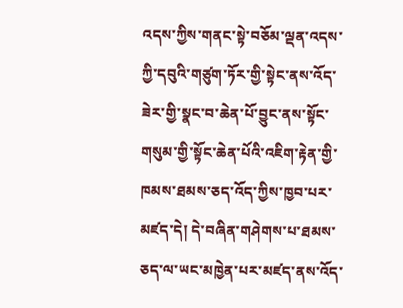འདས་ཀྱིས་གནང་སྟེ་བཅོམ་ལྡན་འདས་ཀྱི་དབུའི་གཙུག་ཏོར་གྱི་སྟེང་ནས་འོད་ཟེར་གྱི་སྣང་བ་ཆེན་པོ་བྱུང་ནས་སྟོང་གསུམ་གྱི་སྟོང་ཆེན་པོའི་འཇིག་རྟེན་གྱི་ཁམས་ཐམས་ཅད་འོད་ཀྱིས་ཁྱབ་པར་མཛད་དེ། དེ་བཞིན་གཤེགས་པ་ཐམས་ཅད་ལ་ཡང་མཁྱེན་པར་མཛད་ནས་འོད་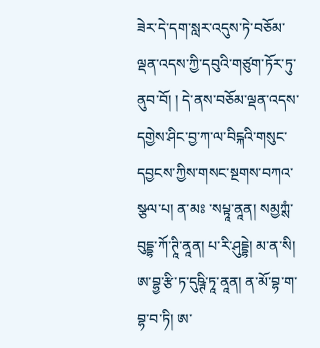ཟེར་དེ་དག་སླར་འདུས་ཏེ་བཅོམ་ལྡན་འདས་ཀྱི་དབུའི་གཙུག་ཏོར་ཏུ་ནུབ་བོ། ། དེ་ནས་བཅོམ་ལྡན་འདས་དགྱེས་ཤིང་བྱ་ཀ་ལ་བིངྐའི་གསུང་དབྱངས་ཀྱིས་གསང་སྔགས་བཀའ་སྩལ་པ། ན་མཿ ་སཔྟཱ་ནཱན། སམྱཀྶཾ་བུདྡྷ་ཀོ་ཊཱི་ནཱན། པ་རི་ཤུདྡྷེ། མ་ན་སི། ཨ་བྷྱ་རྩི་ཏ་དུཥྚི་ཏཱ་ནཱན། ན་མོ་བྷ་ག་བྷ་བ་ཏི། ཨ་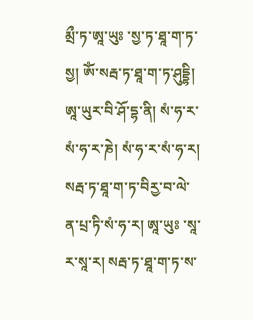མྲྀ་ཏ་ཨཱ་ཡུཿ ་སྱ་ཏ་ཐཱ་ག་ཏ་སྱ། ཨོཾ་སརྦ་ཏ་ཐཱ་ག་ཏ་ཤུདྡྷི། ཨཱ་ཡུར་བི་ཤོ་དྷ་ནི། སཾ་ཧ་ར་སཾ་ཧ་ར་ཎེ། སཾ་ཧ་ར་སཾ་ཧ་ར། སརྦ་ཏ་ཐཱ་ག་ཏ་བིརྱ་བ་ལེ་ན་པྲ་ཏི་སཾ་ཧ་ར། ཨཱ་ཡུཿ ་སཱ་ར་སཱ་ར། སརྦ་ཏ་ཐཱ་ག་ཏ་ས་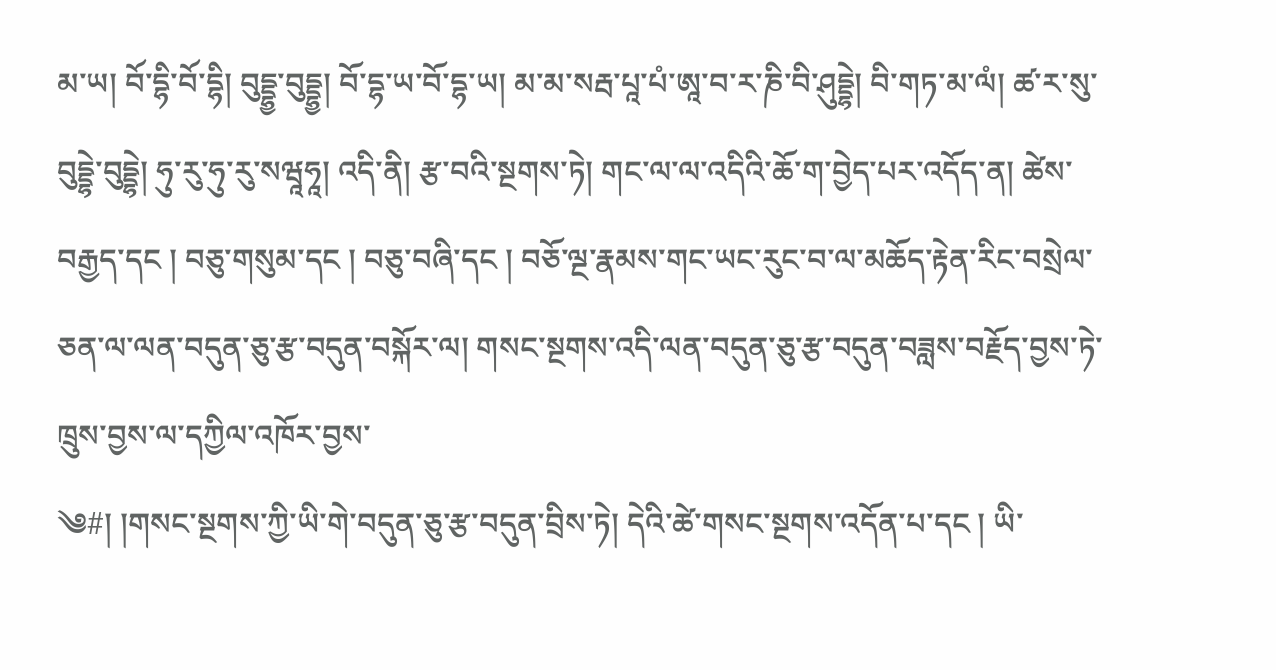མ་ཡ། བོ་དྷི་བོ་དྷི། བུདྡྷྱ་བུདྡྷྱ། བོ་དྷ་ཡ་བོ་དྷ་ཡ། མ་མ་སརྦ་པཱ་པཾ་ཨཱ་བ་ར་ཎི་བི་ཤུདྡྷེ། བི་གཏ་མ་ལཾ། ཚ་ར་སུ་བུདྡྷེ་བུདྡྷེ། ཧུ་རུ་ཧུ་རུ་སཝཱཧཱ། འདི་ནི། རྩ་བའི་སྔགས་ཏེ། གང་ལ་ལ་འདིའི་ཆོ་ག་བྱེད་པར་འདོད་ན། ཚེས་བརྒྱད་དང ། བཅུ་གསུམ་དང ། བཅུ་བཞི་དང ། བཅོ་ལྔ་རྣམས་གང་ཡང་རུང་བ་ལ་མཆོད་རྟེན་རིང་བསྲེལ་ཅན་ལ་ལན་བདུན་ཅུ་རྩ་བདུན་བསྐོར་ལ། གསང་སྔགས་འདི་ལན་བདུན་ཅུ་རྩ་བདུན་བཟླས་བརྗོད་བྱས་ཏེ་ཁྲུས་བྱས་ལ་དཀྱིལ་འཁོར་བྱས་
༄#། །གསང་སྔགས་ཀྱི་ཡི་གེ་བདུན་ཅུ་རྩ་བདུན་བྲིས་ཏེ། དེའི་ཚེ་གསང་སྔགས་འདོན་པ་དང ། ཡི་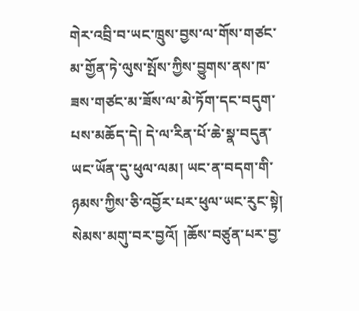གེར་འབྲི་བ་ཡང་ཁྲུས་བྱས་ལ་གོས་གཙང་མ་གྱོན་ཏེ་ལུས་སྤོས་ཀྱིས་བྱུགས་ནས་ཁ་ཟས་གཙང་མ་ཟོས་ལ་མེ་ཏོག་དང་བདུག་པས་མཆོད་དེ། དེ་ལ་རིན་པོ་ཆེ་སྣ་བདུན་ཡང་ཡོན་དུ་ཕུལ་ལམ། ཡང་ན་བདག་གི་ཉམས་ཀྱིས་ཅི་འབྱོར་པར་ཕུལ་ཡང་རུང་སྟེ། སེམས་མགུ་བར་བྱའོ། །ཆོས་བཙུན་པར་བྱ་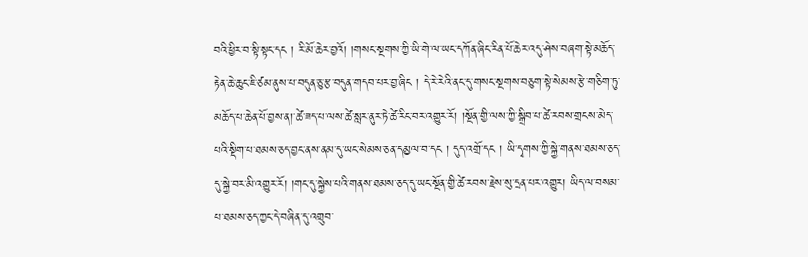བའི་ཕྱིར་བ་སྟི་སྟང་དང ། རི་མོ་ཆེར་བྱའོ། །གསང་སྔགས་ཀྱི་ཡི་གེ་ལ་ཡང་དཀོན་ཞིང་རིན་པོ་ཆེར་འདུ་ཤེས་བཞག་སྟེ་མཆོད་རྟེན་ཆེ་ཆུང་ཇི་ཙམ་ནུས་པ་བདུན་ཅུ་རྩ་བདུན་གདབ་པར་བྱ་ཞིང ། དེ་རེ་རེའི་ནང་དུ་གསང་སྔགས་བཅུག་སྟེ་སེམས་རྩེ་གཅིག་ཏུ་མཆོད་པ་ཆེན་པོ་བྱས་ན།་ཚེ་ཟད་པ་ལས་ཚེ་སླར་ནུར་ཏེ་ཚེ་རིང་བར་འགྱུར་རོ། །སྔོན་གྱི་ལས་ཀྱི་སྒྲིབ་པ་ཚེ་རབས་གྲངས་མེད་པའི་སྡིག་པ་ཐམས་ཅད་བྱང་ནས་ནམ་དུ་ཡང་སེམས་ཅན་དམྱལ་བ་དང ། དུད་འགྲོ་དང ། ཡི་དྭགས་ཀྱི་སྐྱེ་གནས་ཐམས་ཅད་དུ་སྐྱེ་བར་མི་འགྱུར་རོ། །གང་དུ་སྐྱེས་པའི་གནས་ཐམས་ཅད་དུ་ཡང་སྔོན་གྱི་ཚེ་རབས་རྗེས་སུ་དྲན་པར་འགྱུར། ཡིད་ལ་བསམ་པ་ཐམས་ཅད་ཀྱང་དེ་བཞིན་དུ་འགྲུབ་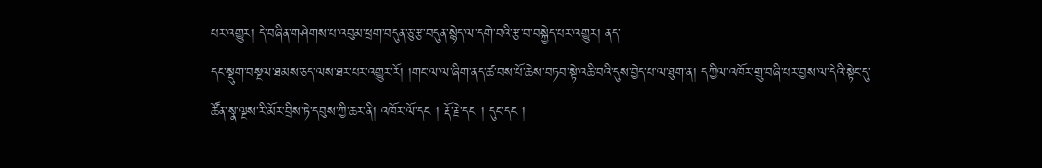པར་འགྱུར། དེ་བཞིན་གཤེགས་པ་འབུམ་ཕྲག་བདུན་ཅུ་རྩ་བདུན་སྙེད་ལ་དགེ་བའི་རྩ་བ་བསྐྱེད་པར་འགྱུར། ནད་
དང་སྡུག་བསྔལ་ཐམས་ཅད་ལས་ཐར་པར་འགྱུར་རོ། །གང་ལ་ལ་ཞིག་ནད་ཚ་བས་པོ་ཆེས་བཏབ་སྟེ་འཆི་བའི་དུས་བྱེད་པ་ལ་ཐུག་ན། དཀྱིལ་འཁོར་གྲུ་བཞི་པར་བྱས་ལ་དེའི་སྟེང་དུ་ཚོན་སྣ་ལྔས་རི་མོར་བྲིས་ཏེ་དབུས་ཀྱི་ཆར་ནི། འཁོར་ལོ་དང ། རྡོ་རྗེ་དང ། དུང་དང །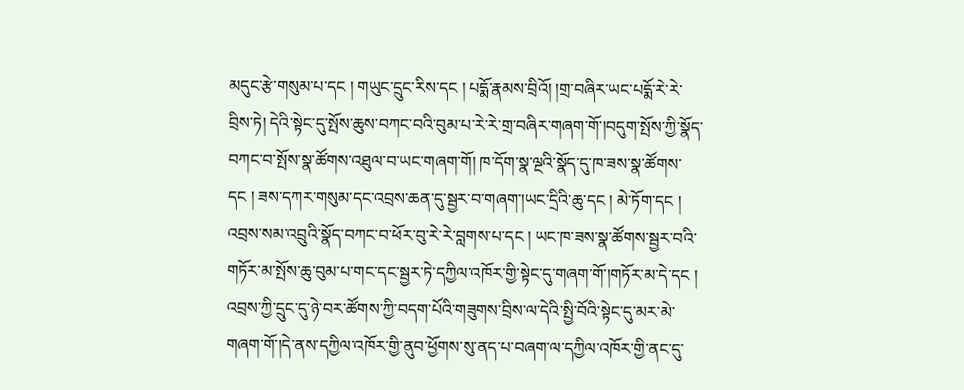མདུང་རྩེ་གསུམ་པ་དང ། གཡུང་དྲུང་རིས་དང ། པདྨོ་རྣམས་བྲིའོ། །གྲ་བཞིར་ཡང་པདྨོ་རེ་རེ་བྲིས་ཏེ། དེའི་སྟེང་དུ་སྤོས་ཆུས་བཀང་བའི་བུམ་པ་རེ་རེ་གྲ་བཞིར་གཞག་གོ་།བདུག་སྤོས་ཀྱི་སྣོད་བཀང་བ་སྤོས་སྣ་ཚོགས་འཐུལ་བ་ཡང་གཞག་གོ། ཁ་དོག་སྣ་ལྔའི་སྣོད་དུ་ཁ་ཟས་སྣ་ཚོགས་དང ། ཟས་དཀར་གསུམ་དང་འབྲས་ཆན་དུ་སྦྱར་བ་གཞག་།ཡང་དྲིའི་ཆུ་དང ། མེ་ཏོག་དང ། འབྲས་སམ་འབྲུའི་སྣོད་བཀང་བ་ཕོར་བུ་རེ་རེ་བླགས་པ་དང ། ཡང་ཁ་ཟས་སྣ་ཚོགས་སྦྱར་བའི་གཏོར་མ་སྤོས་ཆུ་བུམ་པ་གང་དང་སྦྱར་ཏེ་དཀྱིལ་འཁོར་གྱི་སྟེང་དུ་གཞག་གོ་།གཏོར་མ་དེ་དང ། འབྲས་ཀྱི་དྲུང་དུ་ཉེ་བར་ཚོགས་ཀྱི་བདག་པོའི་གཟུགས་བྲིས་ལ་དེའི་སྤྱི་བོའི་སྟེང་དུ་མར་མེ་གཞག་གོ་།དེ་ནས་དཀྱིལ་འཁོར་གྱི་ནུབ་ཕྱོགས་སུ་ནད་པ་བཞག་ལ་དཀྱིལ་འཁོར་གྱི་ནང་དུ་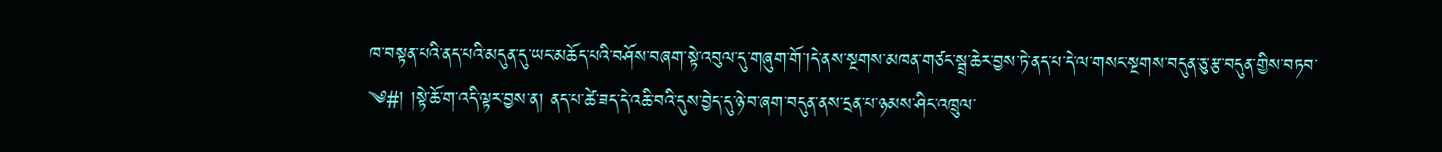ཁ་བསྟན་པའི་ནད་པའི་མདུན་དུ་ཡང་མཆོད་པའི་བཤོས་བཞག་སྟེ་འབུལ་དུ་གཞུག་གོ་།དེ་ནས་སྔགས་མཁན་གཙང་སྦྲ་ཆེར་བྱས་ཏེ་ནད་པ་དེ་ལ་གསང་སྔགས་བདུན་ཅུ་རྩ་བདུན་གྱིས་བཏབ་
༄#། །སྟེ་ཆོ་ག་འདི་ལྟར་བྱས་ན། ནད་པ་ཚེ་ཟད་དེ་འཆི་བའི་དུས་བྱེད་དུ་ཉེ་བ་ཞག་བདུན་ནས་དྲན་པ་ཉམས་ཤིང་འཁྲུལ་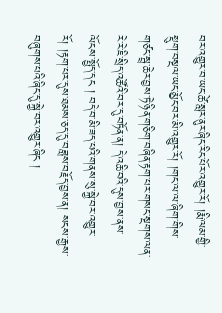བར་འགྱུར་བ་ཡང་ཚེ་སླར་ནུར་ཞིང་རིང་པོར་འགྱུར་རོ། །རྨི་ལམ་གྱི་སྡུག་བསྔལ་ཡང་མྱོང་བར་མི་འགྱུར་རོ། །གང་ལ་ལ་ཞིག་གིས་གཙང་སྦྲ་ཆེར་བྱས་ཏེ་ཉིན་གཅིག་བཞིན་རྟག་པར་གསང་སྔགས་ལན་རེ་རེ་ཇི་སྲིད་འཚོའི་བར་དུ་བཏོན་ན། དེ་འཆི་བའི་དུས་བྱས་ནས་ལོངས་སྤྱོད་དང ། བདེ་བ་མི་ཟད་པའི་གནས་སུ་སྐྱེ་བར་འགྱུར་རོ། །རྟག་པར་དུས་ཐམས་ཅད་དུ་བཟླས་བརྗོད་བྱས་ན། སངས་རྒྱས་བཞུགས་པའི་ཞིང་དུ་སྐྱེ་བར་འགྱུར་ཞིང །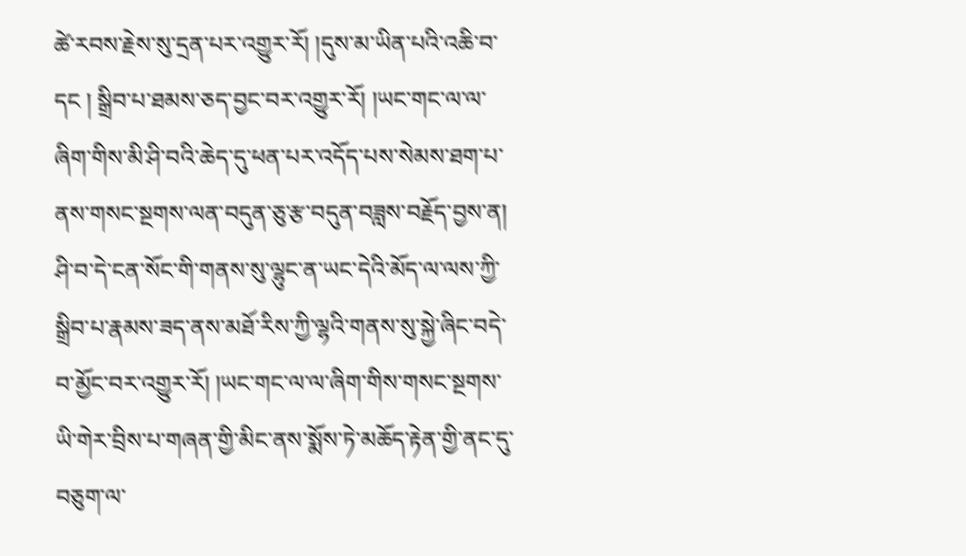ཚེ་རབས་རྗེས་སུ་དྲན་པར་འགྱུར་རོ། །དུས་མ་ཡིན་པའི་འཆི་བ་དང ། སྒྲིབ་པ་ཐམས་ཅད་བྱང་བར་འགྱུར་རོ། །ཡང་གང་ལ་ལ་ཞིག་གིས་མི་ཤི་བའི་ཆེད་དུ་ཕན་པར་འདོད་པས་སེམས་ཐག་པ་ནས་གསང་སྔགས་ལན་བདུན་ཅུ་རྩ་བདུན་བཟླས་བརྗོད་བྱས་ན། ཤི་བ་དེ་ངན་སོང་གི་གནས་སུ་ལྷུང་ན་ཡང་དེའི་མོད་ལ་ལས་ཀྱི་སྒྲིབ་པ་རྣམས་ཟད་ནས་མཐོ་རིས་ཀྱི་ལྷའི་གནས་སུ་སྐྱེ་ཞིང་བདེ་བ་མྱོང་བར་འགྱུར་རོ། །ཡང་གང་ལ་ལ་ཞིག་གིས་གསང་སྔགས་ཡི་གེར་བྲིས་པ་གཞན་གྱི་མིང་ནས་སྨོས་ཏེ་མཆོད་རྟེན་གྱི་ནང་དུ་བཅུག་ལ་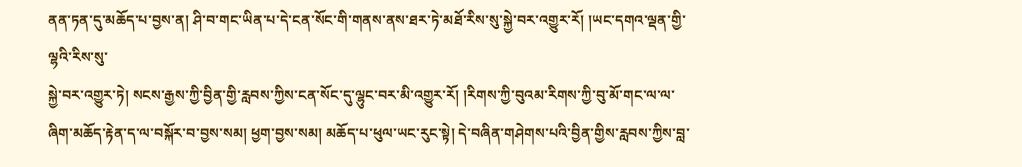ནན་ཏན་དུ་མཆོད་པ་བྱས་ན། ཤི་བ་གང་ཡིན་པ་དེ་ངན་སོང་གི་གནས་ནས་ཐར་ཏེ་མཐོ་རིས་སུ་སྐྱེ་བར་འགྱུར་རོ། །ཡང་དགའ་ལྡན་གྱི་ལྷའི་རིས་སུ་
སྐྱེ་བར་འགྱུར་ཏེ། སངས་རྒྱས་ཀྱི་བྱིན་གྱི་རླབས་ཀྱིས་ངན་སོང་དུ་ལྷུང་བར་མི་འགྱུར་རོ། །རིགས་ཀྱི་བུའམ་རིགས་ཀྱི་བུ་མོ་གང་ལ་ལ་ཞིག་མཆོད་རྟེན་ད་ལ་བསྐོར་བ་བྱས་སམ། ཕྱག་བྱས་སམ། མཆོད་པ་ཕུལ་ཡང་རུང་སྟེ། དེ་བཞིན་གཤེགས་པའི་བྱིན་གྱིས་རླབས་ཀྱིས་བླ་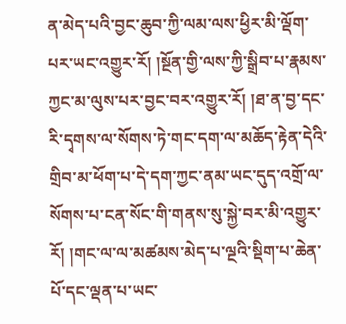ན་མེད་པའི་བྱང་ཆུབ་ཀྱི་ལམ་ལས་ཕྱིར་མི་ལྡོག་པར་ཡང་འགྱུར་རོ། །སྔོན་གྱི་ལས་ཀྱི་སྒྲིབ་པ་རྣམས་ཀྱང་མ་ལུས་པར་བྱང་བར་འགྱུར་རོ། །ཐ་ན་བྱ་དང་རི་དྭགས་ལ་སོགས་ཏེ་གང་དག་ལ་མཆོད་རྟེན་དེའི་གྲིབ་མ་ཕོག་པ་དེ་དག་ཀྱང་ནམ་ཡང་དུད་འགྲོ་ལ་སོགས་པ་ངན་སོང་གི་གནས་སུ་སྐྱེ་བར་མི་འགྱུར་རོ། །གང་ལ་ལ་མཚམས་མེད་པ་ལྔའི་སྡིག་པ་ཆེན་པོ་དང་ལྡན་པ་ཡང་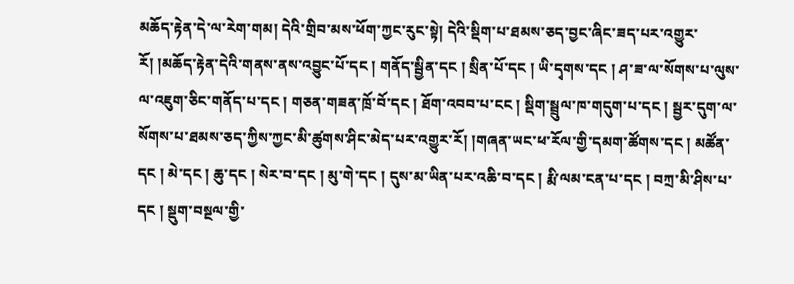མཆོད་རྟེན་དེ་ལ་རེག་གམ། དེའི་གྲིབ་མས་ཕོག་ཀྱང་རུང་སྟེ། དེའི་སྡིག་པ་ཐམས་ཅད་བྱང་ཞིང་ཟད་པར་འགྱུར་རོ། །མཆོད་རྟེན་དེའི་གནས་ནས་འབྱུང་པོ་དང ། གནོད་སྦྱིན་དང ། སྲིན་པོ་དང ། ཡི་དྭགས་དང ། ཤ་ཟ་ལ་སོགས་པ་ལུས་ལ་འཇུག་ཅིང་གནོད་པ་དང ། གཅན་གཟན་ཁྲོ་བོ་དང ། ཐོག་འབབ་པ་ངང ། སྡིག་སྦྲུལ་ཁ་གདུག་པ་དང ། སྦྱར་དུག་ལ་སོགས་པ་ཐམས་ཅད་ཀྱིས་ཀྱང་མི་ཚུགས་ཤིང་མེད་པར་འགྱུར་རོ། །གཞན་ཡང་ཕ་རོལ་གྱི་དམག་ཚོགས་དང ། མཚོན་དང ། མེ་དང ། ཆུ་དང ། སེར་བ་དང ། མུ་གེ་དང ། དུས་མ་ཡིན་པར་འཆི་བ་དང ། རྨི་ལམ་ངན་པ་དང ། བཀྲ་མི་ཤིས་པ་དང ། སྡུག་བསྔལ་གྱི་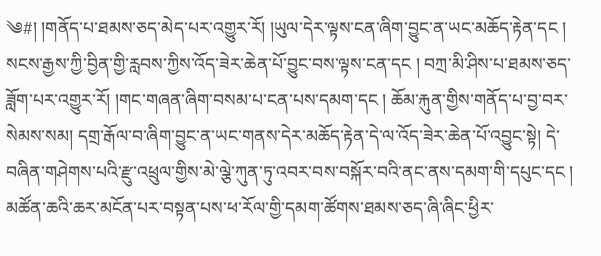༄#། །གནོད་པ་ཐམས་ཅད་མེད་པར་འགྱུར་རོ། །ཡུལ་དེར་ལྟས་ངན་ཞིག་བྱུང་ན་ཡང་མཆོད་རྟེན་དང ། སངས་རྒྱས་ཀྱི་བྱིན་གྱི་རླབས་ཀྱིས་འོད་ཟེར་ཆེན་པོ་བྱུང་བས་ལྟས་ངན་དང ། བཀྲ་མི་ཤིས་པ་ཐམས་ཅད་ཟློག་པར་འགྱུར་རོ། །གང་གཞན་ཞིག་བསམ་པ་ངན་པས་དམག་དང ། ཆོམ་རྐུན་གྱིས་གནོད་པ་བྱ་བར་སེམས་སམ། དགྲ་རྒོལ་བ་ཞིག་བྱུང་ན་ཡང་གནས་དེར་མཆོད་རྟེན་དེ་ལ་འོད་ཟེར་ཆེན་པོ་འབྱུང་སྟེ། དེ་བཞིན་གཤེགས་པའི་རྫུ་འཕྲུལ་གྱིས་མེ་ལྕེ་ཀུན་ཏུ་འབར་བས་བསྐོར་བའི་ནང་ནས་དམག་གི་དཔུང་དང ། མཚོན་ཆའི་ཆར་མངོན་པར་བསྟན་པས་ཕ་རོལ་གྱི་དམག་ཚོགས་ཐམས་ཅད་ཞི་ཞིང་ཕྱིར་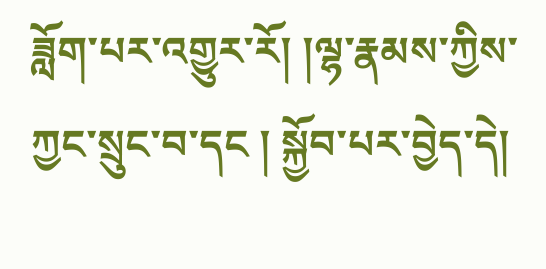ཟློག་པར་འགྱུར་རོ། །ལྷ་རྣམས་ཀྱིས་ཀྱང་སྲུང་བ་དང ། སྐྱོབ་པར་བྱེད་དེ།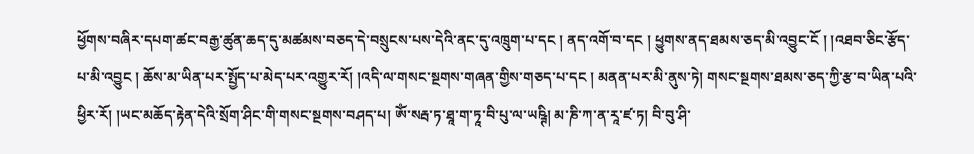ཕྱོགས་བཞིར་དཔག་ཚང་བརྒྱ་ཚུན་ཆད་དུ་མཚམས་བཅད་དེ་བསྲུངས་པས་དེའི་ནང་དུ་འཁྲུག་པ་དང ། ནད་འགོ་བ་དང ། ཕྱུགས་ནད་ཐམས་ཅད་མི་འབྱུང་ངོ ། །འཐབ་ཅིང་རྩོད་པ་མི་འབྱུང ། ཆོས་མ་ཡིན་པར་སྤྱོད་པ་མེད་པར་འགྱུར་རོ། །འདི་ལ་གསང་སྔགས་གཞན་གྱིས་གཅད་པ་དང ། མནན་པར་མི་ནུས་ཏེ། གསང་སྔགས་ཐམས་ཅད་ཀྱི་རྩ་བ་ཡིན་པའི་ཕྱིར་རོ། །ཡང་མཆོད་རྟེན་དེའི་སྲོག་ཤིང་གི་གསང་སྔགས་བཤད་པ། ཨོཾ་སརྦ་ཏ་ཐཱ་ག་ཏཱ་བི་པུ་ལ་ཡཥྚི། མ་ཎི་ཀ་ན་རཱ་ཛ་ཏ། བི་བུ་ཤི་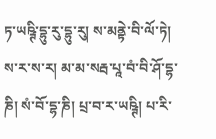ཏ་ཡཥྚི་དྷུ་རུ་དྷུ་རུ། ས་མནྟེ་བི་ལོ་ཏེ། ས་ར་ས་ར། མ་མ་སརྦ་པཱ་བཾ་བི་ཤོ་དྷ་ཎི། སཾ་བོ་དྷ་ཎི། པྲ་བ་ར་ཡཥྚི། པ་རི་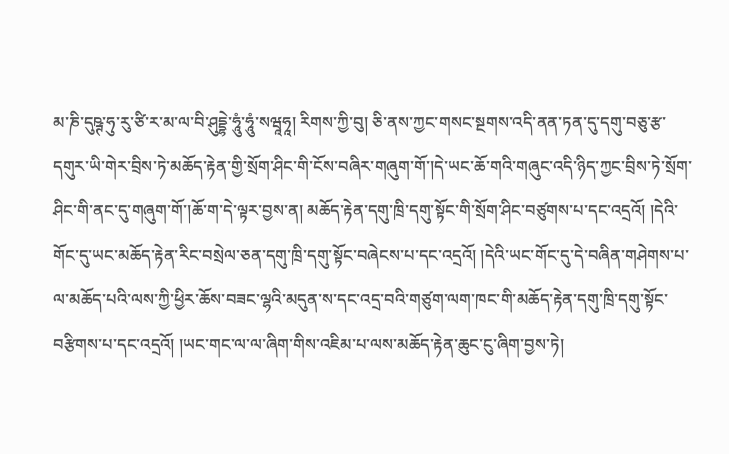མ་ཎི་དུཥྚ་ཧུ་རུ་ཙི་ར་མ་ལ་བི་ཤུདྡྷེ་ཧཱུཾ་ཧཱུཾ་སཝཱཧཱ། རིགས་ཀྱི་བུ། ཅི་ནས་ཀྱང་གསང་སྔགས་འདི་ནན་ཏན་དུ་དགུ་བཅུ་རྩ་དགུར་ཡི་གེར་བྲིས་ཏེ་མཆོད་རྟེན་གྱི་སྲོག་ཤིང་གི་ངོས་བཞིར་གཞུག་གོ་།དེ་ཡང་ཆོ་གའི་གཞུང་འདི་ཉིད་ཀྱང་བྲིས་ཏེ་སྲོག་ཤིང་གི་ནང་དུ་གཞུག་གོ་།ཆོ་ག་དེ་ལྟར་བྱས་ན། མཆོད་རྟེན་དགུ་ཁྲི་དགུ་སྟོང་གི་སྲོག་ཤིང་བཙུགས་པ་དང་འདྲའོ། །དེའི་གོང་དུ་ཡང་མཆོད་རྟེན་རིང་བསྲེལ་ཅན་དགུ་ཁྲི་དགུ་སྟོང་བཞེངས་པ་དང་འདྲའོ། །དེའི་ཡང་གོང་དུ་དེ་བཞིན་གཤེགས་པ་ལ་མཆོད་པའི་ལས་ཀྱི་ཕྱིར་ཆོས་བཟང་ལྷའི་མདུན་ས་དང་འདྲ་བའི་གཙུག་ལག་ཁང་གི་མཆོད་རྟེན་དགུ་ཁྲི་དགུ་སྟོང་བརྩིགས་པ་དང་འདྲའོ། །ཡང་གང་ལ་ལ་ཞིག་གིས་འཇིམ་པ་ལས་མཆོད་རྟེན་ཆུང་ངུ་ཞིག་བྱས་ཏེ།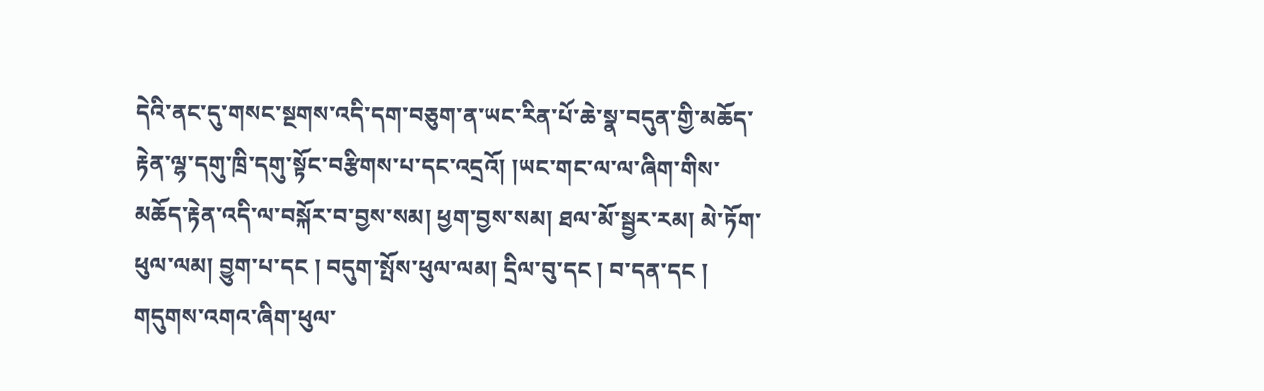དེའི་ནང་དུ་གསང་སྔགས་འདི་དག་བཅུག་ན་ཡང་རིན་པོ་ཆེ་སྣ་བདུན་གྱི་མཆོད་རྟེན་ལྷ་དགུ་ཁྲི་དགུ་སྟོང་བརྩིགས་པ་དང་འདྲའོ། །ཡང་གང་ལ་ལ་ཞིག་གིས་མཆོད་རྟེན་འདི་ལ་བསྐོར་བ་བྱས་སམ། ཕྱག་བྱས་སམ། ཐལ་མོ་སྦྱར་རམ། མེ་ཏོག་ཕུལ་ལམ། བྱུག་པ་དང ། བདུག་སྤོས་ཕུལ་ལམ། དྲིལ་བུ་དང ། བ་དན་དང ། གདུགས་འགའ་ཞིག་ཕུལ་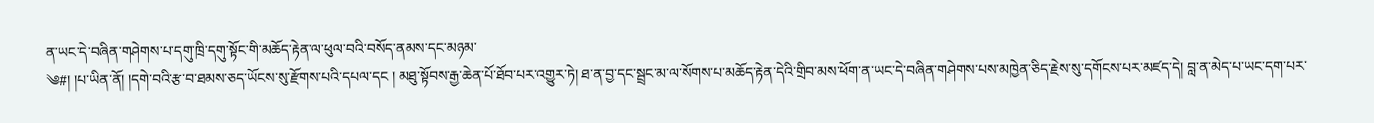ན་ཡང་དེ་བཞིན་གཤེགས་པ་དགུ་ཁྲི་དགུ་སྟོང་གི་མཆོད་རྟེན་ལ་ཕུལ་བའི་བསོད་ནམས་དང་མཉམ་
༄#། །པ་ཡིན་ནོ། །དགེ་བའི་རྩ་བ་ཐམས་ཅད་ཡོངས་སུ་རྫོགས་པའི་དཔལ་དང ། མཐུ་སྟོབས་རྒྱ་ཆེན་པོ་ཐོབ་པར་འགྱུར་ཏེ། ཐ་ན་བྱ་དང་སྦྲང་མ་ལ་སོགས་པ་མཆོད་རྟེན་དེའི་གྲིབ་མས་ཕོག་ན་ཡང་དེ་བཞིན་གཤེགས་པས་མཁྱེན་ཅིད་རྗེས་སུ་དགོངས་པར་མཛད་དེ། བླ་ན་མེད་པ་ཡང་དག་པར་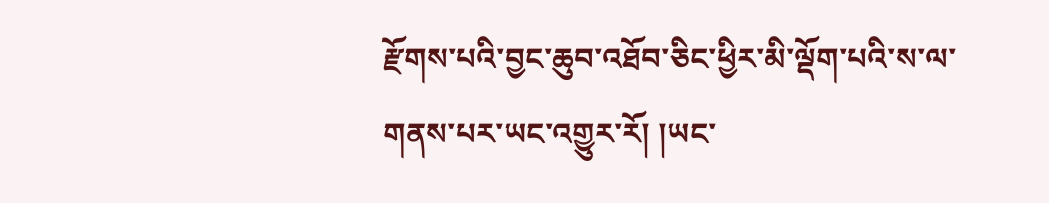རྫོགས་པའི་བྱང་ཆུབ་འཐོབ་ཅིང་ཕྱིར་མི་ལྡོག་པའི་ས་ལ་གནས་པར་ཡང་འགྱུར་རོ། །ཡང་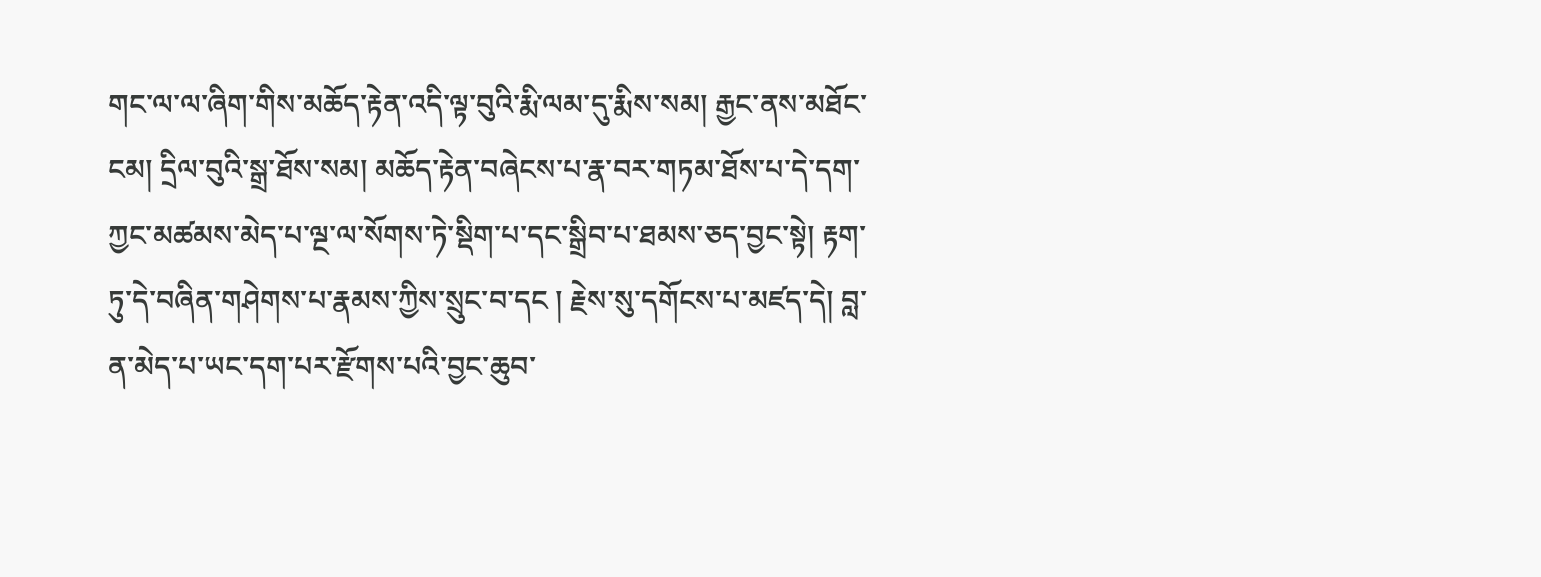གང་ལ་ལ་ཞིག་གིས་མཆོད་རྟེན་འདི་ལྟ་བུའི་རྨི་ལམ་དུ་རྨིས་སམ། རྒྱང་ནས་མཐོང་ངམ། དྲིལ་བུའི་སྒྲ་ཐོས་སམ། མཆོད་རྟེན་བཞེངས་པ་རྣ་བར་གཏམ་ཐོས་པ་དེ་དག་ཀྱང་མཚམས་མེད་པ་ལྔ་ལ་སོགས་ཏེ་སྡིག་པ་དང་སྒྲིབ་པ་ཐམས་ཅད་བྱང་སྟེ། རྟག་ཏུ་དེ་བཞིན་གཤེགས་པ་རྣམས་ཀྱིས་སྲུང་བ་དང ། རྗེས་སུ་དགོངས་པ་མཛད་དེ། བླ་ན་མེད་པ་ཡང་དག་པར་རྫོགས་པའི་བྱང་ཆུབ་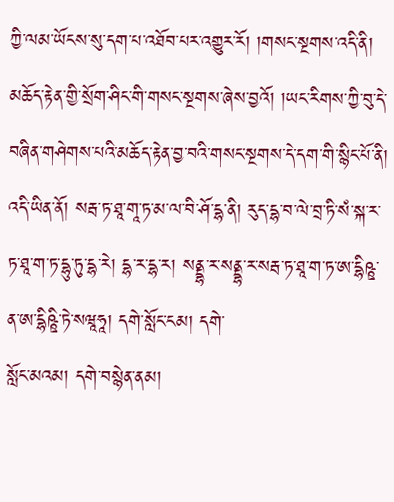ཀྱི་ལམ་ཡོངས་སུ་དག་པ་འཐོབ་པར་འགྱུར་རོ། །གསང་སྔགས་འདི་ནི། མཆོད་རྟེན་གྱི་སྲོག་ཤིང་གི་གསང་སྔགས་ཞེས་བྱའོ། །ཡང་རིགས་ཀྱི་བུ་དེ་བཞིན་གཤེགས་པའི་མཆོད་རྟེན་བྱ་བའི་གསང་སྔགས་དེ་དག་གི་སྙིང་པོ་ནི། འདི་ཡིན་ནོ། སརྦ་ཏ་ཐཱ་གཱ་ཏ་མ་ལ་བི་ཤོ་དྷ་ནི། རུད་དྷ་བ་ལེ་བྲ་ཏི་སཾ་སྐ་ར་ཏ་ཐཱ་ག་ཏ་དྷུ་ཏུ་དྷ་རེ། དྷ་ར་དྷ་ར། སནྡྷ་ར་སནྡྷ་ར་སརྦ་ཏ་ཐཱ་ག་ཏ་ཨ་དྷིཥྛ་ན་ཨ་དྷིཥྛི་ཏེ་སཝཱཧཱ། དགེ་སློང་ངམ། དགེ་
སློང་མའམ། དགེ་བསྙེན་ནམ།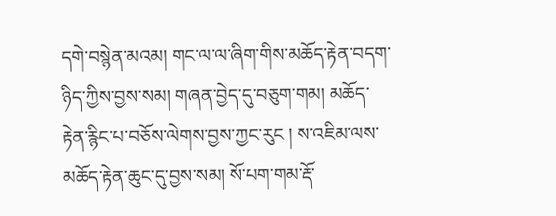དགེ་བསྙེན་མའམ། གང་ལ་ལ་ཞིག་གིས་མཆོད་རྟེན་བདག་ཉིད་ཀྱིས་བྱས་སམ། གཞན་བྱེད་དུ་བཅུག་གམ། མཆོད་རྟེན་རྙིང་པ་བཅོས་ལེགས་བྱས་ཀྱང་རུང ། ས་འཇིམ་ལས་མཆོད་རྟེན་ཆུང་དུ་བྱས་སམ། སོ་པག་གམ་རྡོ་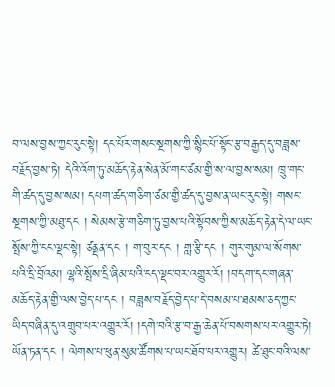བ་ལས་བྱས་ཀྱང་རུང་སྟེ། དང་པོར་གསང་སྔགས་ཀྱི་སྙིང་པོ་སྟོང་རྩ་བརྒྱད་དུ་བཟླས་བརྗོད་བྱས་ཏེ། དེའི་འོག་ཏུ་མཆོད་རྟེན་སེན་མོ་གང་ཙམ་གྱི་ས་ལ་བྱས་སམ། ཁྲུ་གང་གི་ཚད་དུ་བྱས་སམ། དཔག་ཚད་གཅིག་ཙམ་གྱི་ཚད་དུ་བྱས་ན་ཡང་རུང་སྟེ། གསང་སྔགས་ཀྱི་མཐུ་དང ། སེམས་རྩེ་གཅིག་ཏུ་བྱས་པའི་སྟོབས་ཀྱིས་མཆོད་རྟེན་དེ་ལ་ཡང་སྤོས་ཀྱི་ངང་ལྡང་སྟེ། ཙནྡན་དང ། ག་བུར་དང ། གླ་རྩི་དང ། གུར་གུམ་ལ་སོགས་པའི་དྲི་བྲོའམ། ལྷའི་སྤོས་དྲི་ཞིམ་པའི་ངད་ལྡང་བར་འགྱུར་རོ། །བདག་དང་གཞན་མཆོད་རྟེན་གྱི་ལས་བྱེད་པ་དང ། བཟླས་བརྗོད་བྱེད་པ་དེ་བསམ་པ་ཐམས་ཅད་ཀྱང་ཡིད་བཞིན་དུ་འགྲུབ་པར་འགྱུར་རོ། །དགེ་བའི་རྩ་བ་རྒྱ་ཆེན་པོ་བསགས་པར་འགྱུར་ཏེ། ཡོན་ཏན་དང ། ལེགས་པ་ཕུན་སུམ་ཚོགས་པ་ཡང་ཐོབ་པར་འགྱུར། ཚེ་ཐུང་བའི་ལས་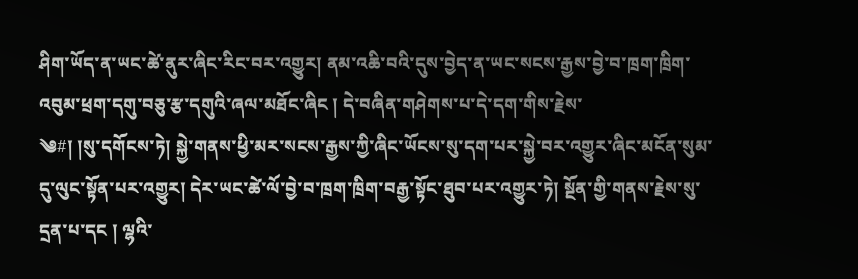ཤིག་ཡོད་ན་ཡང་ཚེ་ནུར་ཞིང་རིང་བར་འགྱུར། ནམ་འཆི་བའི་དུས་བྱེད་ན་ཡང་སངས་རྒྱས་བྱེ་བ་ཁྲག་ཁྲིག་འབུམ་ཕྲག་དགུ་བཅུ་རྩ་དགུའི་ཞལ་མཐོང་ཞིང ། དེ་བཞིན་གཤེགས་པ་དེ་དག་གིས་རྗེས་
༄#། །སུ་དགོངས་ཏེ། སྐྱེ་གནས་ཕྱི་མར་སངས་རྒྱས་ཀྱི་ཞིང་ཡོངས་སུ་དག་པར་སྐྱེ་བར་འགྱུར་ཞིང་མངོན་སུམ་དུ་ལུང་སྟོན་པར་འགྱུར། དེར་ཡང་ཚེ་ལོ་བྱེ་བ་ཁྲག་ཁྲིག་བརྒྱ་སྟོང་ཐུབ་པར་འགྱུར་ཏེ། སྔོན་གྱི་གནས་རྗེས་སུ་དྲན་པ་དང ། ལྷའི་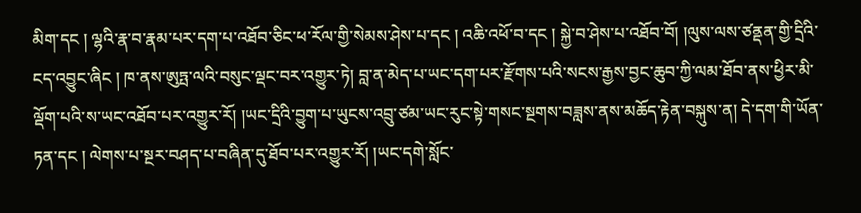མིག་དང ། ལྷའི་རྣ་བ་རྣམ་པར་དག་པ་འཐོབ་ཅིང་ཕ་རོལ་གྱི་སེམས་ཤེས་པ་དང ། འཆི་འཕོ་བ་དང ། སྐྱེ་བ་ཤེས་པ་འཐོབ་བོ། །ལུས་ལས་ཙནྡན་གྱི་དྲིའི་ངད་འབྱུང་ཞིང ། ཁ་ནས་ཨུཏྤ་ལའི་བསུང་ལྡང་བར་འགྱུར་ཏེ། བླ་ན་མེད་པ་ཡང་དག་པར་རྫོགས་པའི་སངས་རྒྱས་བྱང་ཆུབ་ཀྱི་ལམ་ཐོབ་ནས་ཕྱིར་མི་ལྡོག་པའི་ས་ཡང་འཐོབ་པར་འགྱུར་རོ། །ཡང་དྲིའི་བྱུག་པ་ཡུངས་འབྲུ་ཙམ་ཡང་རུང་སྟེ་གསང་སྔགས་བཟླས་ནས་མཆོད་རྟེན་བསྐུས་ན། དེ་དག་གི་ཡོན་ཏན་དང ། ལེགས་པ་སྔར་བཤད་པ་བཞིན་དུ་ཐོབ་པར་འགྱུར་རོ། །ཡང་དགེ་སློང་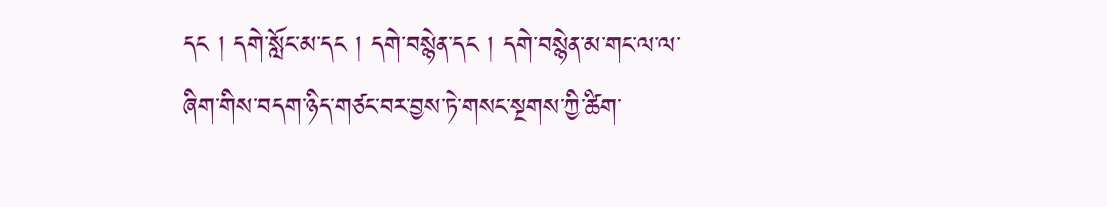དང ། དགེ་སློང་མ་དང ། དགེ་བསྙེན་དང ། དགེ་བསྙེན་མ་གང་ལ་ལ་ཞིག་གིས་བདག་ཉིད་གཙང་བར་བྱས་ཏེ་གསང་སྔགས་ཀྱི་ཚིག་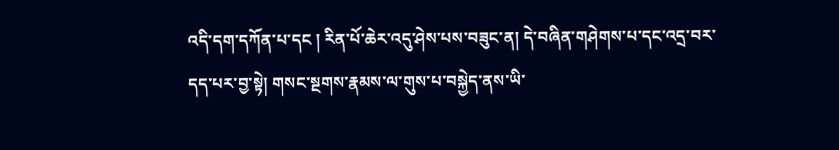འདི་དག་དཀོན་པ་དང ། རིན་པོ་ཆེར་འདུ་ཤེས་པས་བཟུང་ན། དེ་བཞིན་གཤེགས་པ་དང་འདྲ་བར་དད་པར་བྱ་སྟེ། གསང་སྔགས་རྣམས་ལ་གུས་པ་བསྐྱེད་ནས་ཡི་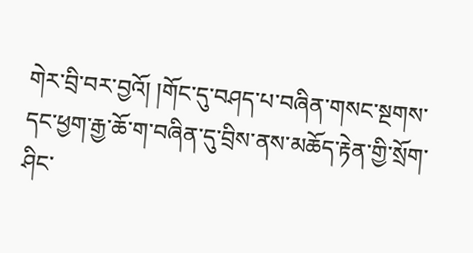གེར་བྲི་བར་བྱའོ། །གོང་དུ་བཤད་པ་བཞིན་གསང་སྔགས་དང་ཕྱག་རྒྱ་ཆོ་ག་བཞིན་དུ་བྲིས་ནས་མཆོད་རྟེན་གྱི་སྲོག་ཤིང་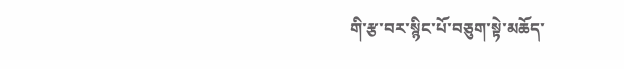གི་རྩ་བར་སྙིང་པོ་བཅུག་སྟེ་མཆོད་